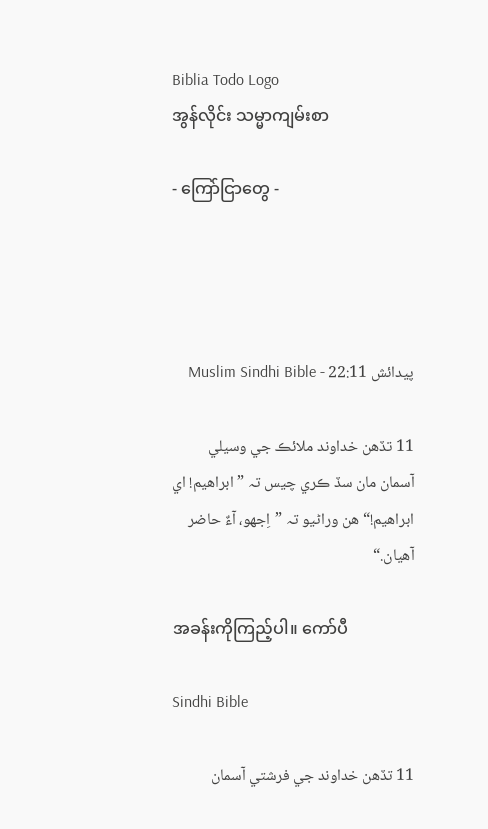Biblia Todo Logo
အွန်လိုင်း သမ္မာကျမ်းစာ

- ကြော်ငြာတွေ -




پيدائش 22:11 - Muslim Sindhi Bible

11 تڏهن خداوند ملائڪ جي وسيلي آسمان مان سڏ ڪري چيس تہ ”ابراهيم! اي ابراهيم!“ هن وراڻيو تہ ”اِجھو، آءٌ حاضر آهيان.“

အခန်းကိုကြည့်ပါ။ ကော်ပီ

Sindhi Bible

11 تڏهن خداوند جي فرشتي آسمان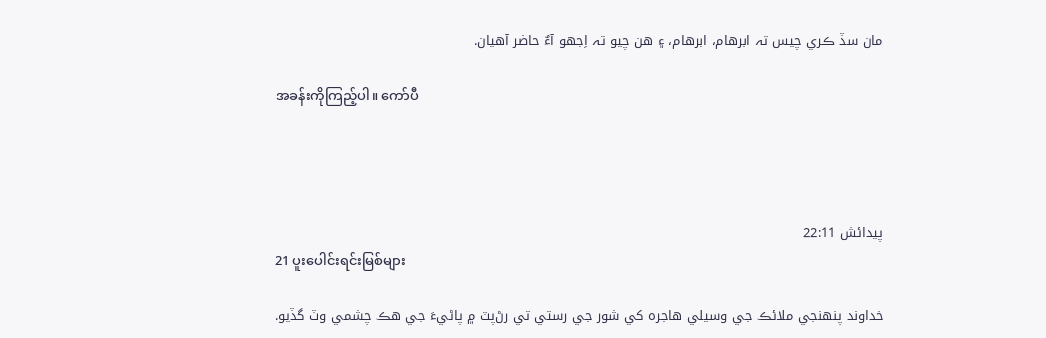مان سڏ ڪري چيس تہ ابرهام، ابرهام، ۽ هن چيو تہ اِجهو آءٌ حاضر آهيان.

အခန်းကိုကြည့်ပါ။ ကော်ပီ




پيدائش 22:11
21 ပူးပေါင်းရင်းမြစ်များ

خداوند پنهنجي ملائڪ جي وسيلي هاجرہ کي شور جي رستي تي رڻ‌پٽ ۾ پاڻيءَ جي هڪ چشمي وٽ گڏيو.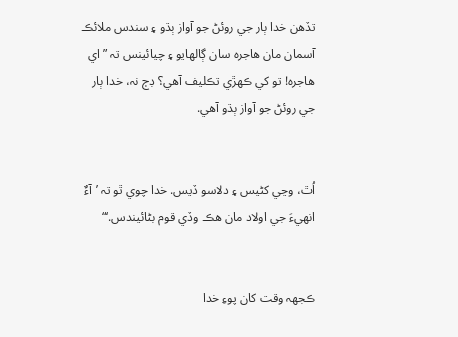تڏهن خدا ٻار جي روئڻ جو آواز ٻڌو ۽ سندس ملائڪ آسمان مان هاجرہ سان ڳالهايو ۽ چيائينس تہ ”اي هاجرہ! تو کي ڪهڙي تڪليف آهي؟ ڊڄ نہ، خدا ٻار جي روئڻ جو آواز ٻڌو آهي.


اُٿ، وڃي کڻيس ۽ دلاسو ڏيس. خدا چوي ٿو تہ ’آءٌ انهيءَ جي اولاد مان هڪ وڏي قوم بڻائيندس.‘“


ڪجھہ وقت کان پوءِ خدا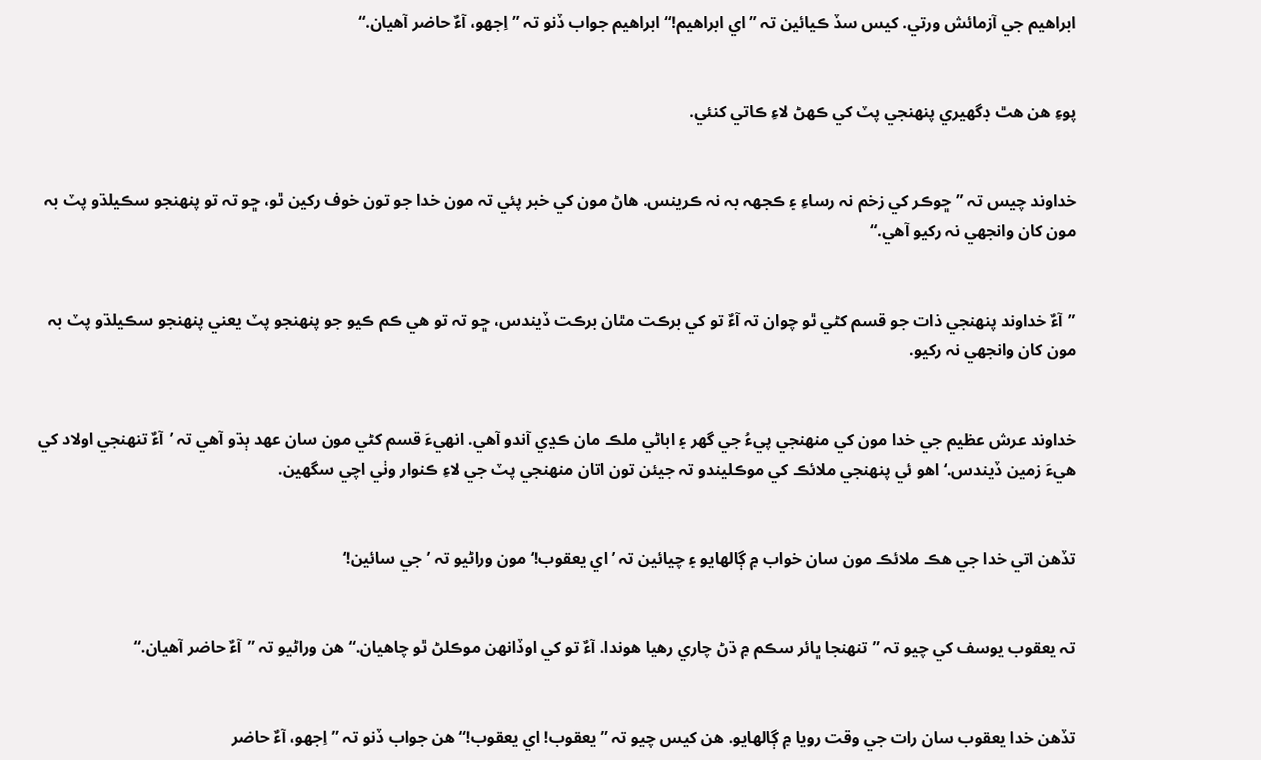ابراهيم جي آزمائش ورتي. کيس سڏ ڪيائين تہ ”اي ابراهيم!“ ابراهيم جواب ڏنو تہ ”اِجھو، آءٌ حاضر آهيان.“


پوءِ هن هٿ ڊگھيري پنهنجي پٽ کي ڪهڻ لاءِ ڪاتي کنئي.


خداوند چيس تہ ”ڇوڪر کي زخم نہ رساءِ ۽ ڪجھہ بہ نہ ڪرينس. هاڻ مون کي خبر پئي تہ مون خدا جو تون خوف رکين ٿو، ڇو تہ تو پنهنجو سڪيلڌو پٽ بہ مون کان وانجھي نہ رکيو آهي.“


”آءٌ خداوند پنهنجي ذات جو قسم کڻي ٿو چوان تہ آءٌ تو کي برڪت مٿان برڪت ڏيندس، ڇو تہ تو هي ڪم ڪيو جو پنهنجو پٽ يعني پنهنجو سڪيلڌو پٽ بہ مون کان وانجھي نہ رکيو.


خداوند عرش عظيم جي خدا مون کي منهنجي پيءُ جي گھر ۽ اباڻي ملڪ مان ڪڍي آندو آهي. انهيءَ قسم کڻي مون سان عهد ٻڌو آهي تہ ’آءٌ تنهنجي اولاد کي هيءَ زمين ڏيندس.‘ اهو ئي پنهنجي ملائڪ کي موڪليندو تہ جيئن تون اتان منهنجي پٽ جي لاءِ ڪنوار وٺي اچي سگھين.


تڏهن اتي خدا جي هڪ ملائڪ مون سان خواب ۾ ڳالهايو ۽ چيائين تہ ’اي يعقوب!‘ مون وراڻيو تہ ’جي سائين!‘


تہ يعقوب يوسف کي چيو تہ ”تنهنجا ڀائر سڪم ۾ ڌڻ چاري رهيا هوندا. آءٌ تو کي اوڏانهن موڪلڻ ٿو چاهيان.“ هن وراڻيو تہ ”آءٌ حاضر آهيان.“


تڏهن خدا يعقوب سان رات جي وقت رويا ۾ ڳالهايو. هن کيس چيو تہ ”يعقوب! اي يعقوب!“ هن جواب ڏنو تہ ”اِجھو، آءٌ حاضر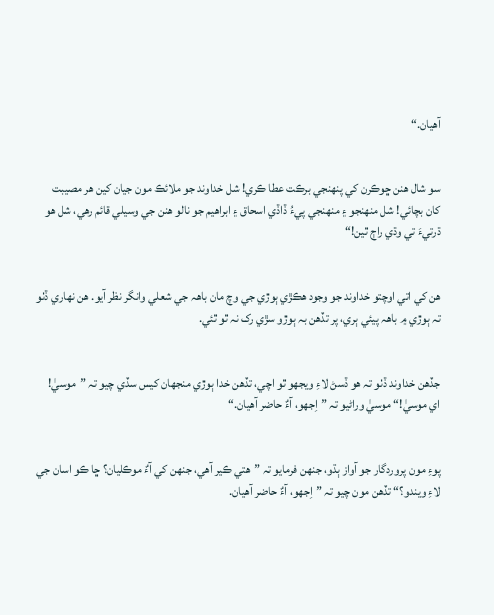آهيان.“


سو شال هنن ڇوڪرن کي پنهنجي برڪت عطا ڪري! شل خداوند جو ملائڪ مون جيان کين هر مصيبت کان بچائي! شل منهنجو ۽ منهنجي پيءُ ڏاڏي اسحاق ۽ ابراهيم جو نالو هنن جي وسيلي قائم رهي، شل هو ڌرتيءَ تي وڌي راڄ ٿين!“


هن کي اتي اوچتو خداوند جو وجود هڪڙي ٻوڙي جي وچ مان باهہ جي شعلي وانگر نظر آيو. هن نهاري ڏٺو تہ ٻوڙي ۾ باهہ پيئي ٻري، پر تڏهن بہ ٻوڙو سڙي رک نہ ٿو ٿئي.


جڏهن خداوند ڏٺو تہ هو ڏسڻ لاءِ ويجھو ٿو اچي، تڏهن خدا ٻوڙي منجھان کيس سڏي چيو تہ ”موسيٰ! اي موسيٰ!“ موسيٰ وراڻيو تہ ”اِجھو، آءٌ حاضر آهيان.“


پوءِ مون پروردگار جو آواز ٻڌو، جنهن فرمايو تہ ”هتي ڪير آهي، جنهن کي آءٌ موڪليان؟ ڇا ڪو اسان جي لاءِ ويندو؟“ تڏهن مون چيو تہ ”اِجھو، آءٌ حاضر آهيان.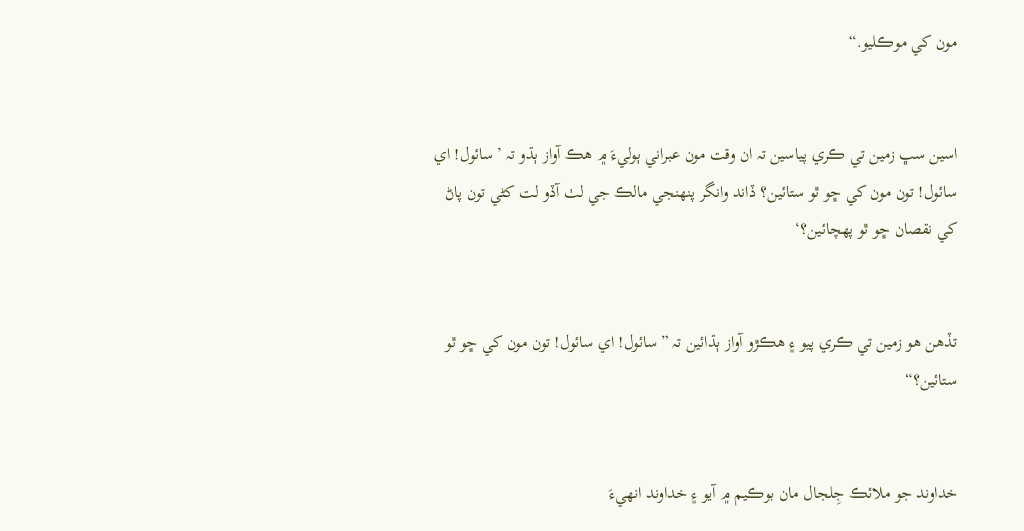مون کي موڪليو.“


اسين سڀ زمين تي ڪري پياسين تہ ان وقت مون عبراني ٻوليءَ ۾ هڪ آواز ٻڌو تہ ’سائول! اي سائول! تون مون کي ڇو ٿو ستائين؟ ڏاند وانگر پنهنجي مالڪ جي لٺ آڏو لت کڻي تون پاڻ کي نقصان ڇو ٿو پهچائين؟‘


تڏهن هو زمين تي ڪري پيو ۽ هڪڙو آواز ٻڌائين تہ ”سائول! اي سائول! تون مون کي ڇو ٿو ستائين؟“


خداوند جو ملائڪ جِلجال مان بوڪيم ۾ آيو ۽ خداوند انهيءَ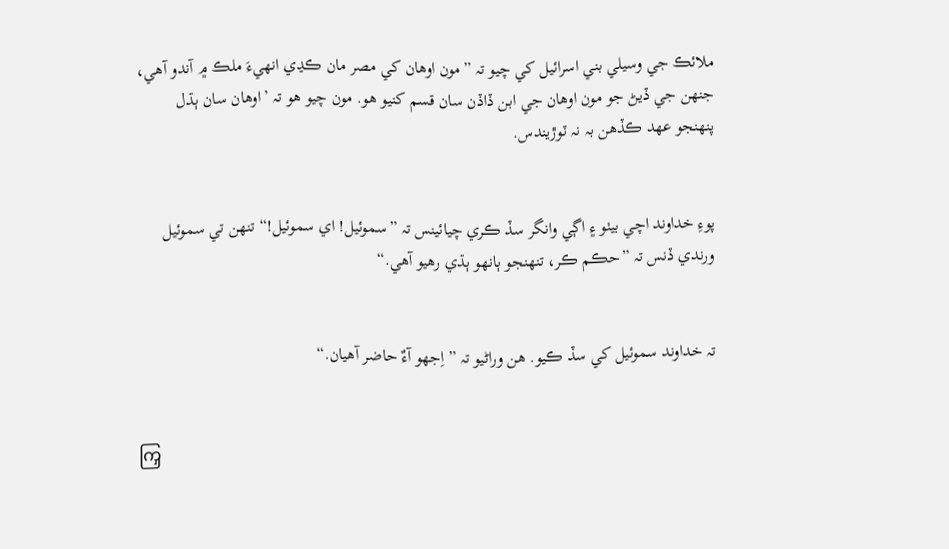ملائڪ جي وسيلي بني اسرائيل کي چيو تہ ”مون اوهان کي مصر مان ڪڍي انهيءَ ملڪ ۾ آندو آهي، جنهن جي ڏيڻ جو مون اوهان جي ابن ڏاڏن سان قسم کنيو هو. مون چيو هو تہ ’اوهان سان ٻڌل پنهنجو عهد ڪڏهن بہ نہ ٽوڙيندس.


پوءِ خداوند اچي بيٺو ۽ اڳي وانگر سڏ ڪري چيائينس تہ ”سموئيل! اي سموئيل!“ تنهن تي سموئيل ورندي ڏنس تہ ”حڪم ڪر، تنهنجو ٻانهو ٻڌي رهيو آهي.“


تہ خداوند سموئيل کي سڏ ڪيو. هن وراڻيو تہ ”اِجھو آءٌ حاضر آهيان.“


ကြှ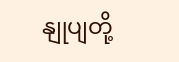နျုပျတို့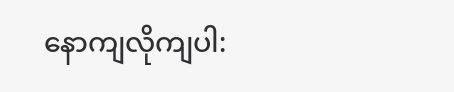နောကျလိုကျပါ: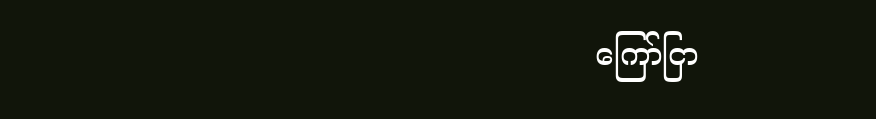ကြော်ငြာ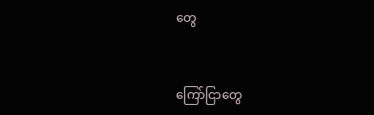တွေ


ကြော်ငြာတွေ